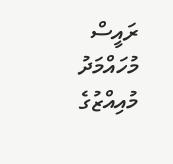ރައީސް މުހައްމަދު މުއިއްޒުގެ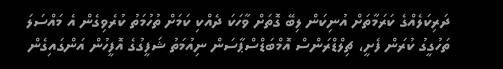ދަރިކަލެއްގެ ކަރަމާތަށް އުނިކަން ލިބޭ ގޮތަށް ވާހަކަ ދެއްކި ކަމަށް ތުހުމަތު ކުރެވިގެން އެ މައްސަލަ ތަހުގީގު ކުރަން ފެށީ، ޗިލްޑްރަންސް އޮމްބަޑްސްޕާސަން ނިއުމަތު ޝަފީގުގެ އޮފީހުން އަންގައިގެން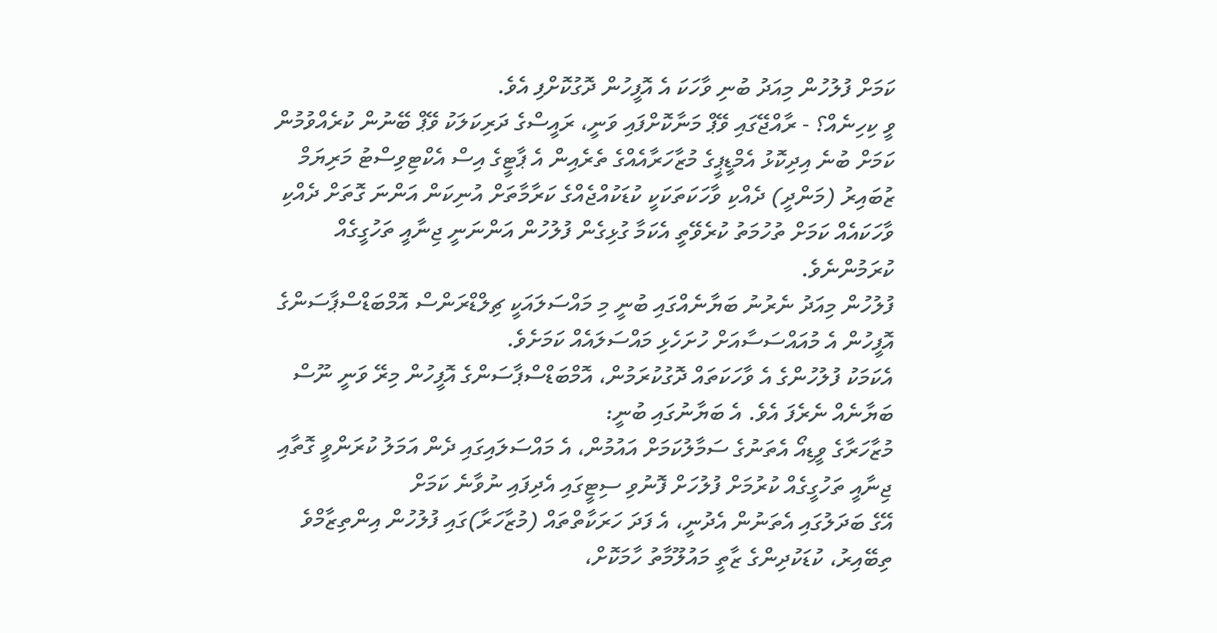ކަމަށް ފުލުހުން މިއަދު ބުނި ވާހަކަ އެ އޮފީހުން ދޮގުކޮށްފި އެވެ.
ވީ ކިހިނެއް؟ - ރާއްޖޭގައި ވޭޕް މަނާކޮށްފައި ވަނީ، ރައީސްގެ ދަރިކަލަކު ވޭޕް ބޭނުން ކުރެއްވުމުން ކަމަށް ބުނެ އިދިކޮޅު އެމްޑީޕީގެ މުޒާހަރާއެއްގެ ތެރެއިން އެ ޕާޓީގެ އިސް އެކްޓިވިސްޓު މަރިޔަމް ޒުބައިރު (މަންދީ) ދެއްކި ވާހަކަތަކަކީ ކުޑަކުއްޖެއްގެ ކަރާމާތަށް އުނިކަން އަންނަ ގޮތަށް ދެއްކި ވާހަކައެއް ކަމަށް ތުހުމަތު ކުރެވޭތީ އެކަމާ ގުޅިގެން ފުލުހުން އަންނަނީ ޖިނާއީ ތަހުގީގެއް ކުރަމުންނެވެ.
ފުލުހުން މިއަދު ނެރުނު ބަޔާނެއްގައި ބުނީ މި މައްސަލައަކީ ޗިލްޑްރަންސް އޮމްބަޑްސްޕާސަންގެ އޮފީހުން އެ މުއައްސަސާއަށް ހުށަހެޅި މައްސަލައެއް ކަމަށެވެ.
އެކަމަކު ފުލުހުންގެ އެ ވާހަކަތައް ދޮގުކުރަމުން، އޮމްބަޑްސްޕާސަންގެ އޮފީހުން މިރޭ ވަނީ ނޫސް ބަޔާނެއް ނެރެފަ އެވެ. އެ ބަޔާނުގައި ބުނީ:
މުޒާހަރާގެ ވީޑިއޯ އެތަނުގެ ސަމާލުކަމަށް އައުމުން، އެ މައްސަލައިގައި ދެން އަމަލު ކުރަންވީ ގޮތާއި ޖިނާއީ ތަހުގީގެއް ކުރުމަށް ފުލުހަށް ފޮނުވި ސިޓީގައި އެދިފައި ނުވާނެ ކަމަށް
އޭގެ ބަދަލުގައި އެތަނުން އެދުނީ، އެ ފަދަ ހަރަކާތްތައް (މުޒާހަރާ)ގައި ފުލުހުން އިންތިޒާމްވެ ތިބޭއިރު، ކުޑަކުދިންގެ ޒާތީ މައުލޫމާތު ހާމަކޮށް،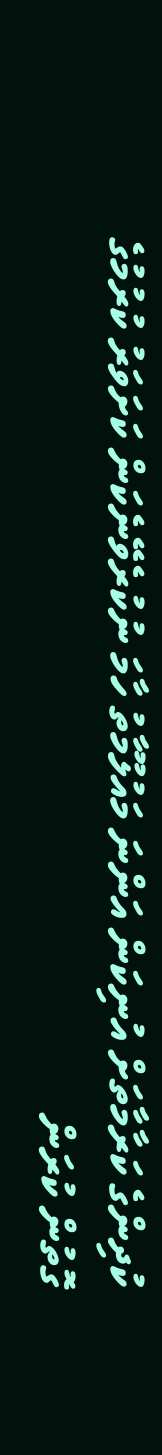ކުދިންގެ ކަރާމާތަށް އުނިކަން އަންނަ މައުލޫމާތު ހާމަ ނުކުރެވޭނެކަން ކަށަވަރު ކުރުމުގެ ގޮތުން ކުރަން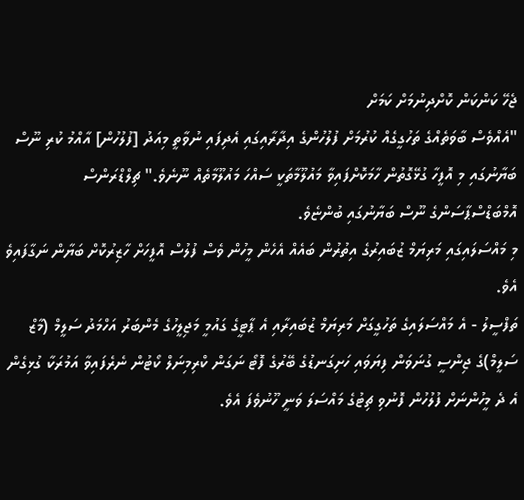ޖެހޭ ކަންކަން ކޮށްދިނުމަށް ކަމަށް
"އެއްވެސް ބާވަތެއްގެ ތަހުގީގެއް ކުރުމަށް ފުލުހުންގެ އިދާރާއިގައި އެދިފައި ނުވާތީ މިއަދު [ފުލުހުން] އާއްމު ކުރި ނޫސް ބަޔާނުގައި މި އޮފީހާ ގުޅޭގޮތުން ހާމަކޮށްފައިވާ މައުލޫމާތަކީ ސައްހަ މައުލޫމާތެއް ނޫނެވެ." ޗިލްޑްރަންސް އޮމްބަޑްސްޕާސަންގެ ނޫސް ބަޔާނުގައި ބުންޏެވެ.
މި މައްސަލައިގައި މަރިޔަމް ޒުބައިރުގެ އިތުރުން ބައެއް އެހެން މީހުން ވެސް ފުލުސް އޮފީހަށް ހާޒިރުކޮށް ބަޔާން ނަގާފައިވެ އެވެ.
ތަފްސީލު - އެ މައްސަލައިގެ ތަހުގީގަށް މަރިޔަމް ޒުބައިރާއި އެ ޕާޓީގެ ގައުމީ މަޖިލީހުގެ މެންބަރު އަހްމަދު ސަލީމް (މާޒް ސަލީމް)ގެ ޖިންސީ ގުނަވަން ފިޔަވައި ހަށިގަނޑުގެ ބޭރުގެ ފޮޓޯ ނަގަން ކްރިމިނަލް ކޯޓުން ނެރެފައިވާ އަމުރަކާ ގުޅިގެން އެ ދެ މީހުންނަށް ފުލުހުން ފޮނުވި ޗިޓުގެ މައްސަލަ ވަނީ ހޫނުވެފަ އެވެ.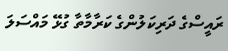ރައީސްގެ ދަރިކަލުންގެ ކަރާމާތާ ގުޅޭ މައްސަލަ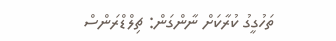ތަހުގީގު ކުރާކަށް ނާންގަން: ޗިލްޑްރަންސް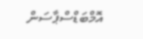އޮމްބަޑްސްޕާސަން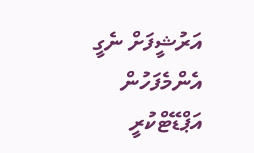އަރުޝީފަށް ނެގީ
އެންމެފަހުން އަޕްޑޭޓްކުރީ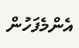އެންމެފަހުން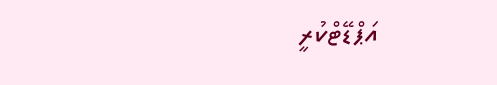އަޕްޑޭޓްކުރީ